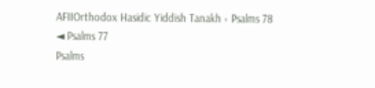AFIIOrthodox Hasidic Yiddish Tanakh › Psalms 78
◄ Psalms 77
Psalms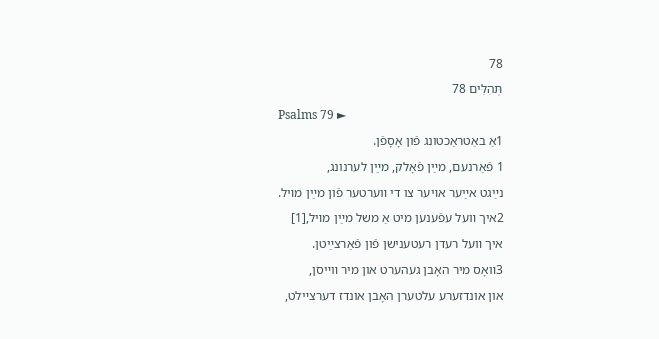78
תְּהִלִּים 78
Psalms 79 ►
1אַ באַטראַכטונג פֿון אָסָפֿן.
1 פֿאַרנעם, מײַן פֿאָלק, מײַן לערנונג,
נײַגט אײַער אױער צו די װערטער פֿון מײַן מױל.
2איך װעל עפֿענען מיט אַ משל מײַן מױל,[1]
איך װעל רעדן רעטענישן פֿון פֿאַרצײַטן.
3װאָס מיר האָבן געהערט און מיר װײסן,
און אונדזערע עלטערן האָבן אונדז דערצײלט,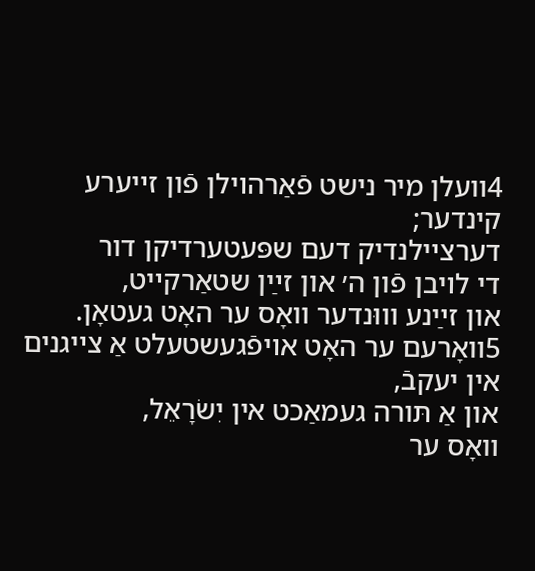4װעלן מיר נישט פֿאַרהױלן פֿון זײערע קינדער;
דערצײלנדיק דעם שפּעטערדיקן דור
די לױבן פֿון ה׳ און זײַן שטאַרקײט,
און זײַנע װוּנדער װאָס ער האָט געטאָן.
5װאָרעם ער האָט אױפֿגעשטעלט אַ צײגנים אין יעקבֿ,
און אַ תּורה געמאַכט אין יִשׂרָאֵל,
װאָס ער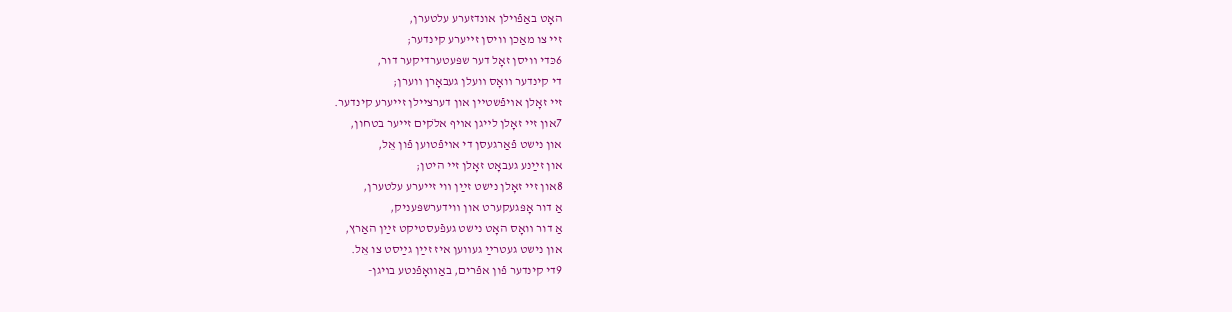האָט באַפֿױלן אונדזערע עלטערן,
זײ צו מאַכן װיסן זײערע קינדער;
6כּדי װיסן זאָל דער שפּעטערדיקער דור,
די קינדער װאָס װעלן געבאָרן װערן;
זײ זאָלן אױפֿשטײן און דערצײלן זײערע קינדער.
7און זײ זאָלן לײגן אױף אלֹקים זײער בטחון,
און נישט פֿאַרגעסן די אױפֿטוען פֿון אֵל,
און זײַנע געבאָט זאָלן זײ היטן;
8און זײ זאָלן נישט זײַן װי זײערע עלטערן,
אַ דור אָפּגעקערט און װידערשפּעניק,
אַ דור װאָס האָט נישט געפֿעסטיקט זײַן האַרץ,
און נישט געטרײַ געװען איז זײַן גײַסט צו אֵל.
9די קינדער פֿון אפֿרים, באַװאָפֿנטע בױגן-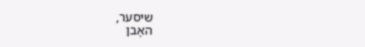שיסער,
האָבן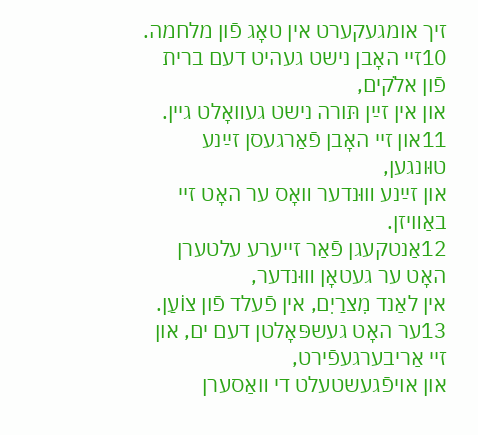זיך אומגעקערט אין טאָג פֿון מלחמה.
10זײ האָבן נישט געהיט דעם ברית פֿון אלֹקים,
און אין זײַן תּורה נישט געװאָלט גײן.
11און זײ האָבן פֿאַרגעסן זײַנע טוּונגען,
און זײַנע װוּנדער װאָס ער האָט זײ באַװיזן.
12אַנטקעגן פֿאַר זײערע עלטערן האָט ער געטאָן װוּנדער,
אין לאַנד מִצרַיִם, אין פֿעלד פֿון צוֹעַן.
13ער האָט געשפּאָלטן דעם ים, און זײ אַריבערגעפֿירט,
און אױפֿגעשטעלט די װאַסערן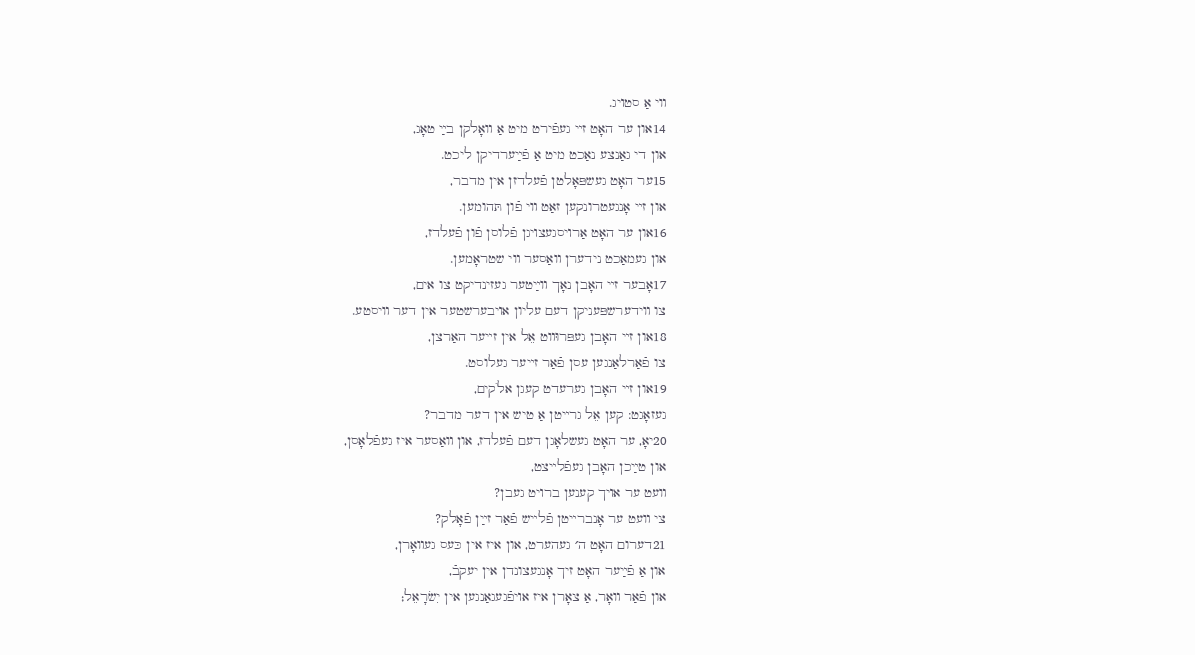װי אַ סטױג.
14און ער האָט זײ געפֿירט מיט אַ װאָלקן בײַ טאָג,
און די גאַנצע נאַכט מיט אַ פֿײַערדיקן ליכט.
15ער האָט געשפּאָלטן פֿעלדזן אין מדבר,
און זײ אָנגעטרונקען זאַט װי פֿון תּהומען.
16און ער האָט אַרױסגעצױגן פֿלוסן פֿון פֿעלדז,
און געמאַכט נידערן װאַסער װי שטראָמען.
17אָבער זײ האָבן נאָך װײַטער געזינדיקט צו אים,
צו װידערשפּעניקן דעם עליון אױבערשטער אין דער װיסטע.
18און זײ האָבן געפּרוּװט אֵל אין זײער האַרצן,
צו פֿאַרלאַנגען עסן פֿאַר זײער געלוסט.
19און זײ האָבן גערעדט קעגן אלֹקים,
געזאָגט: קען אֵל גרײטן אַ טיש אין דער מדבר?
20יאָ, ער האָט געשלאָגן דעם פֿעלדז, און װאַסער איז געפֿלאָסן,
און טײַכן האָבן געפֿלײצט,
װעט ער אױך קענען ברױט געבן?
צי װעט ער אָנברײטן פֿלײש פֿאַר זײַן פֿאָלק?
21דערום האָט ה׳ געהערט, און איז אין כּעס געװאָרן,
און אַ פֿײַער האָט זיך אָנגעצונדן אין יעקבֿ,
און פֿאַר װאָר, אַ צאָרן איז אױפֿגעגאַנגען אין יִשׂרָאֵל;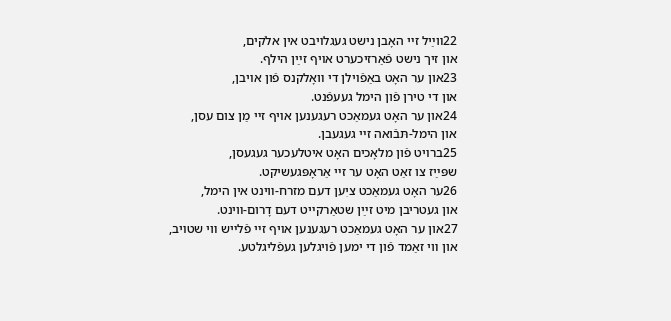22װײַל זײ האָבן נישט געגלױבט אין אלֹקים,
און זיך נישט פֿאַרזיכערט אױף זײַן הילף.
23און ער האָט באַפֿױלן די װאָלקנס פֿון אױבן,
און די טירן פֿון הימל געעפֿנט.
24און ער האָט געמאַכט רעגענען אױף זײ מַן צום עסן,
און הימל-תּבֿואה זײ געגעבן.
25ברױט פֿון מלאָכים האָט איטלעכער געגעסן,
שפּײַז צו זאַט האָט ער זײ אַראָפּגעשיקט.
26ער האָט געמאַכט ציִען דעם מזרח-װינט אין הימל,
און געטריבן מיט זײַן שטאַרקײט דעם דָרום-װינט.
27און ער האָט געמאַכט רעגענען אױף זײ פֿלײש װי שטױב,
און װי זאַמד פֿון די ימען פֿױגלען געפֿליגלטע.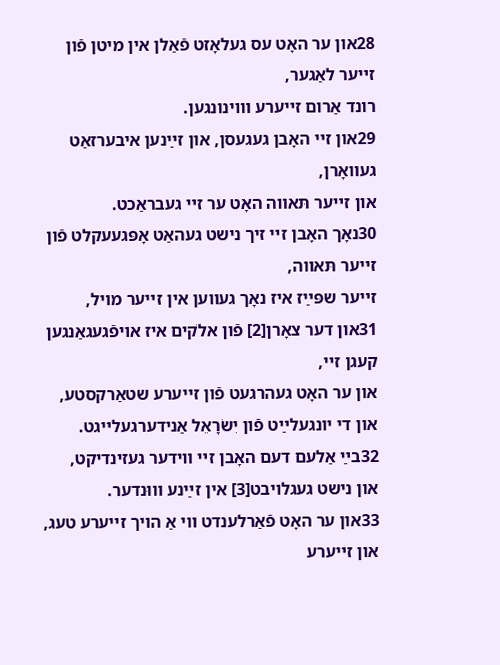28און ער האָט עס געלאָזט פֿאַלן אין מיטן פֿון זײער לאַגער,
רונד אַרום זײערע װױנונגען.
29און זײ האָבן געגעסן, און זײַנען איבערזאַט געװאָרן,
און זײער תּאװה האָט ער זײ געבראַכט.
30נאָך האָבן זײ זיך נישט געהאַט אָפּגעעקלט פֿון זײער תּאװה,
זײער שפּײַז איז נאָך געװען אין זײער מױל,
31און דער צאָרן[2] פֿון אלֹקים איז אױפֿגעגאַנגען קעגן זײ,
און ער האָט געהרגעט פֿון זײערע שטאַרקסטע,
און די יונגעלײַט פֿון יִשׂרָאֵל אַנידערגעלײגט.
32בײַ אַלעם דעם האָבן זײ װידער געזינדיקט,
און נישט געגלױבט[3] אין זײַנע װוּנדער.
33און ער האָט פֿאַרלענדט װי אַ הױך זײערע טעג,
און זײערע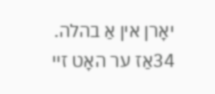יאָרן אין אַ בהלה.
34אַז ער האָט זײ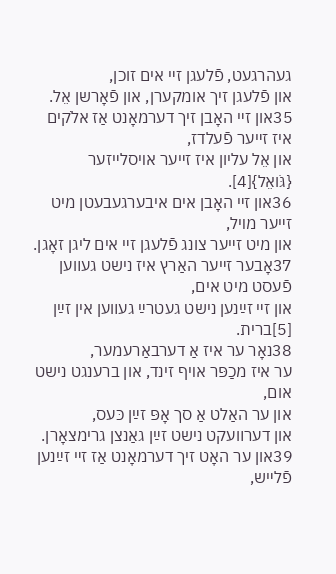געהרגעט, פֿלעגן זײ אים זוכן,
און פֿלעגן זיך אומקערן, און פֿאָרשן אֵל.
35און זײ האָבן זיך דערמאָנט אַז אלֹקים איז זײער פֿעלדז,
און אֵל עליון איז זײער אױסלײזער {גֹּואֵל}[4].
36און זײ האָבן אים איבערגעבעטן מיט זײער מױל,
און מיט זײער צונג פֿלעגן זײ אים ליגן זאָגן.
37אָבער זײער האַרץ איז נישט געװען פֿעסט מיט אים,
און זײ זײַנען נישט געטרײַ געװען אין זײַן [5]ברית.
38נאָר ער איז אַ דערבאַרעמער,
ער איז מכַפּר אױף זינד, און ברענגט נישט אום,
און ער האַלט אַ סך אָפּ זײַן כּעס,
און דערװעקט נישט זײַן גאַנצן גרימצאָרן.
39און ער האָט זיך דערמאָנט אַז זײ זײַנען פֿלײש,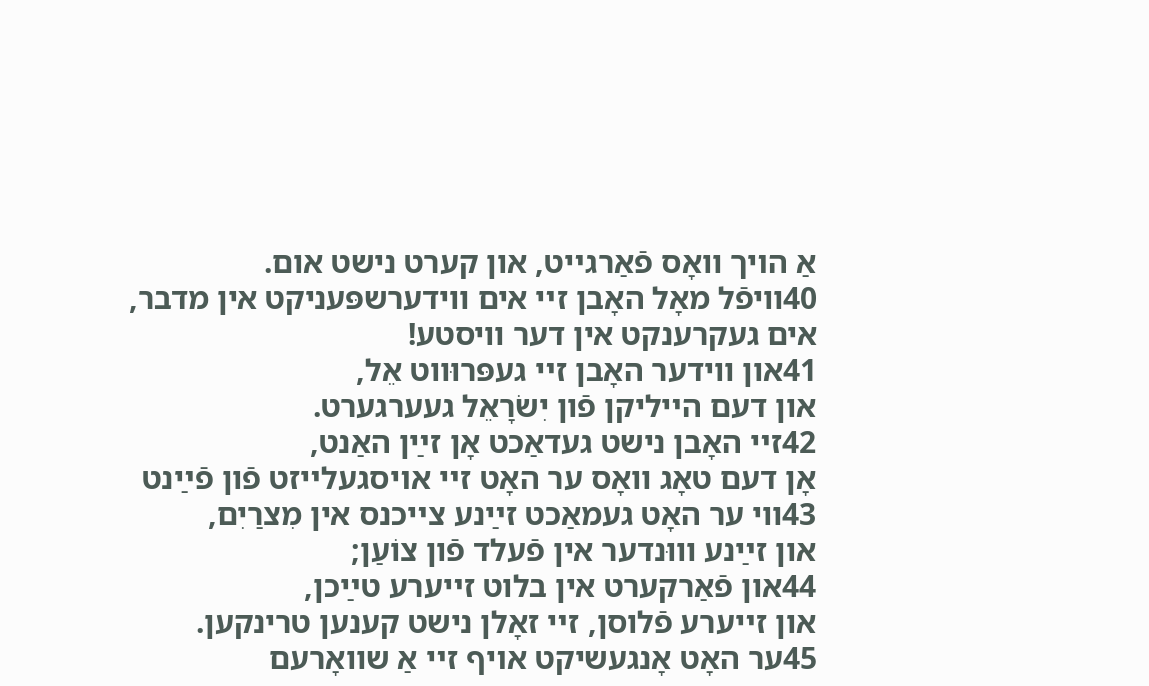אַ הױך װאָס פֿאַרגײט, און קערט נישט אום.
40װיפֿל מאָל האָבן זײ אים װידערשפּעניקט אין מדבר,
אים געקרענקט אין דער װיסטע!
41און װידער האָבן זײ געפּרוּװט אֵל,
און דעם הײליקן פֿון יִשׂרָאֵל געערגערט.
42זײ האָבן נישט געדאַכט אָן זײַן האַנט,
אָן דעם טאָג װאָס ער האָט זײ אױסגעלײזט פֿון פֿײַנט
43װי ער האָט געמאַכט זײַנע צײכנס אין מִצרַיִם,
און זײַנע װוּנדער אין פֿעלד פֿון צוֹעַן;
44און פֿאַרקערט אין בלוט זײערע טײַכן,
און זײערע פֿלוסן, זײ זאָלן נישט קענען טרינקען.
45ער האָט אָנגעשיקט אױף זײ אַ שװאָרעם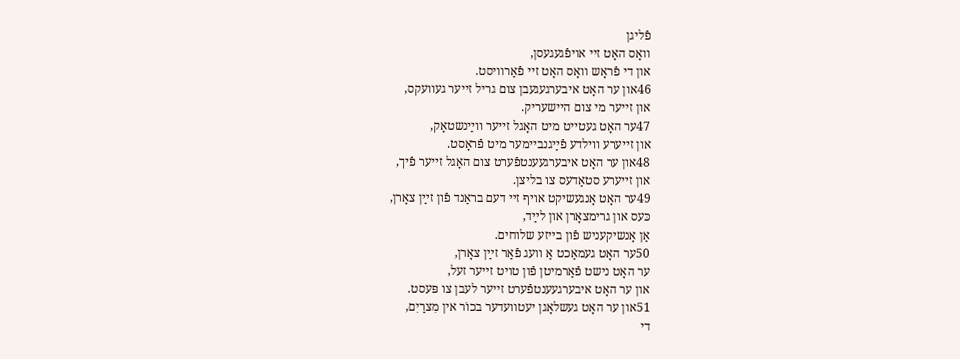פֿליגן
װאָס האָט זײ אױפֿגעגעסן,
און די פֿראָש װאָס האָט זײ פֿאַרװיסט.
46און ער האָט איבערגעגעבן צום גריל זײער געװעקס,
און זײער מי צום הײשעריק.
47ער האָט געטײט מיט האָגל זײער װײַנשטאָק,
און זײערע װילדע פֿײַגנבײמער מיט פֿראָסט.
48און ער האָט איבערגעענטפֿערט צום האָגל זײער פֿיך,
און זײערע סטאַדעס צו בליצן.
49ער האָט אָנגעשיקט אױף זײ דעם בראַנד פֿון זײַן צאָרן,
כּעס און גרימצאָרן און לײַד,
אַן אָנשיקעניש פֿון בײזע שלוחים.
50ער האָט געמאַכט אַ װעג פֿאַר זײַן צאָרן,
ער האָט נישט פֿאַרמיטן פֿון טױט זײער זעל,
און ער האָט איבערגעענטפֿערט זײער לעבן צו פּעסט.
51און ער האָט געשלאָגן יעטװעדער בכוֹר אין מִצרַיִם,
די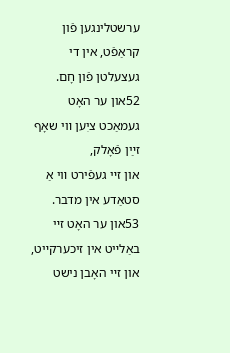ערשטלינגען פֿון קראַפֿט, אין די געצעלטן פֿון חָם.
52און ער האָט געמאַכט ציִען װי שאָף זײַן פֿאָלק,
און זײ געפֿירט װי אַ סטאַדע אין מדבר.
53און ער האָט זײ באַלײט אין זיכערקײט, און זײ האָבן נישט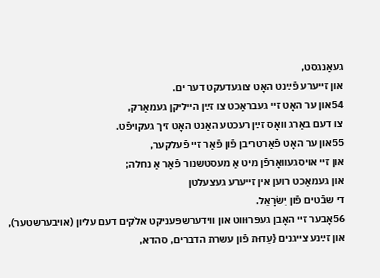געאַנגסט,
און זײערע פֿײַנט האָט צוגעדעקט דער ים.
54און ער האָט זײ געבראַכט צו זײַן הײליקן געמאַרק,
צו דעם באַרג װאָס זײַן רעכטע האַנט האָט זיך געקױפֿט.
55און ער האָט פֿאַרטריבן פֿון פֿאַר זײ פֿעלקער,
און זײ אױסגעװאָרפֿן מיט אַ מעסטשנור פֿאַר אַ נחלה;
און געמאַכט רוען אין זײערע געצעלטן
די שבֿטים פֿון יִשׂרָאֵל.
56אָבער זײ האָבן געפּרוּװט און װידערשפּעניקט אלֹקים דעם עליון (אױבערשטער),
און זײַנע צײגנים {עֵדוּת פֿון עשרת הדברים, סהדא,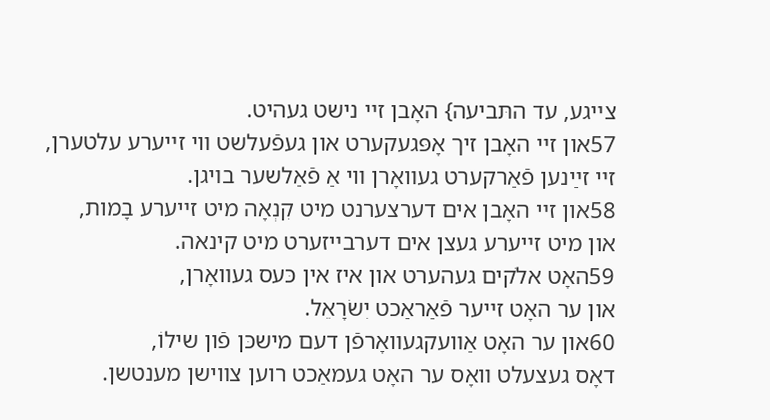צײגע, עד התּביעה} האָבן זײ נישט געהיט.
57און זײ האָבן זיך אָפּגעקערט און געפֿעלשט װי זײערע עלטערן,
זײ זײַנען פֿאַרקערט געװאָרן װי אַ פֿאַלשער בױגן.
58און זײ האָבן אים דערצערנט מיט קִנְאָה מיט זײערע בָמות,
און מיט זײערע געצן אים דערבײזערט מיט קינאה.
59האָט אלֹקים געהערט און איז אין כּעס געװאָרן,
און ער האָט זײער פֿאַראַכט יִשׂרָאֵל.
60און ער האָט אַװעקגעװאָרפֿן דעם מישכּן פֿון שילוֹ,
דאָס געצעלט װאָס ער האָט געמאַכט רוען צװישן מענטשן.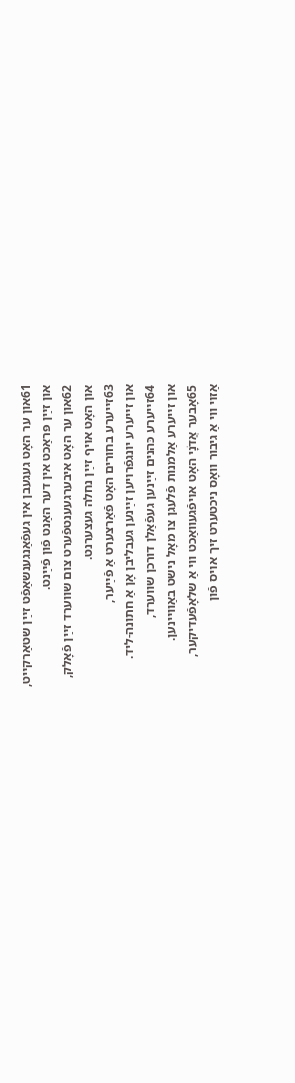61און ער האָט געגעבן אין געפֿאַנגענשאַפֿט זײַן שטאַרקײט,
און זײַן פּראַכט אין דער האַנט פֿון פֿײַנט.
62און ער האָט איבערגעענטפֿערט צום שװערד זײַן פֿאָלק,
און האָט אױף זײַן נחלה געצערנט.
63זײערע בחורים האָט פֿאַרצערט אַ פֿײַער,
און זײערע יונגפֿרױען זײַנען געבליבן אָן אַ חתונה-ליד.
64זײערע כּהנים זײַנען געפֿאַלן דורכן שװערד,
און זײערע אַלמנות פֿלעגן צו מאָל נישט באַװײנען.
65אָבער אֲדֹנָי האָט אױפֿגעװאַכט װי אַ שלאָפֿעדיקער,
אַזױ װי אַ גיבור װאָס ניכטערט זיך אױס פֿון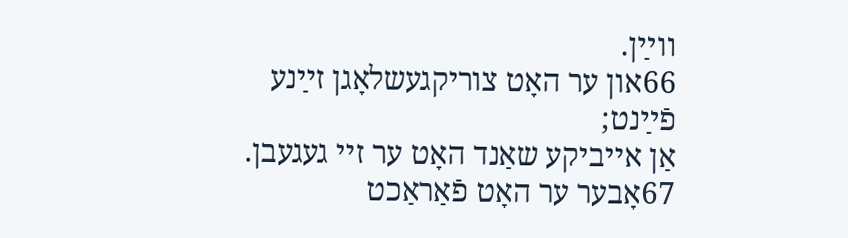װײַן.
66און ער האָט צוריקגעשלאָגן זײַנע פֿײַנט;
אַן אײביקע שאַנד האָט ער זײ געגעבן.
67אָבער ער האָט פֿאַראַכט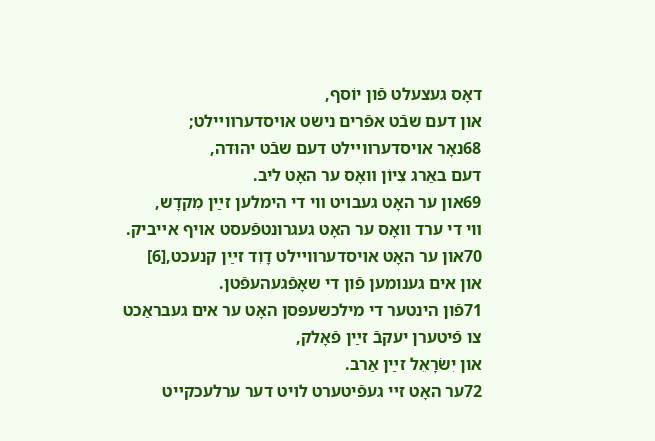דאָס געצעלט פֿון יוֹסף,
און דעם שבֿט אפֿרים נישט אױסדערװײלט;
68נאָר אױסדערװײלט דעם שבֿט יהוּדה,
דעם באַרג צִיוֹן װאָס ער האָט ליב.
69און ער האָט געבױט װי די הימלען זײַן מִקדָש,
װי די ערד װאָס ער האָט געגרונטפֿעסט אױף אײביק.
70און ער האָט אױסדערװײלט דָוִד זײַן קנעכט,[6]
און אים גענומען פֿון די שאָפֿגעהעפֿטן.
71פֿון הינטער די מילכשעפּסן האָט ער אים געבראַכט
צו פֿיטערן יעקבֿ זײַן פֿאָלק,
און יִשׂרָאֵל זײַן אַרב.
72ער האָט זײ געפֿיטערט לױט דער ערלעכקײט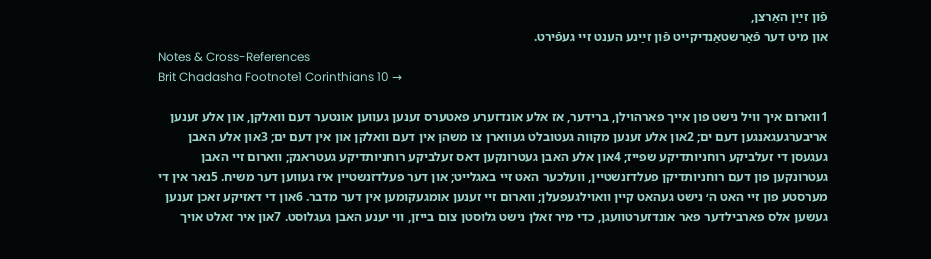פֿון זײַן האַרצן,
און מיט דער פֿאַרשטאַנדיקײט פֿון זײַנע הענט זײ געפֿירט.
Notes & Cross-References
Brit Chadasha Footnote1 Corinthians 10 →

1ווארום איך וויל נישט פון אייך פארהוילן, ברידער, אז אלע אונדזערע פאטערס זענען געווען אונטער דעם וואלקן, און אלע זענען אריבערגעגאנגען דעם ים; 2און אלע זענען מקווה געטובלט געווארן צו משהן אין דעם וואלקן און אין דעם ים; 3און אלע האבן געגעסן די זעלביקע רוחניותדיקע שפייז; 4און אלע האבן געטרונקען דאס זעלביקע רוחניותדיקע געטראנק; ווארום זיי האבן געטרונקען פון דעם רוחניותדיקן פעלדזנשטיין, וועלכער האט זיי באגלייט; און דער פעלדזנשטיין איז געווען דער משיח. 5נאר אין די מערסטע פון זיי האט ה׳ נישט געהאט קיין וואוילגעפעלן; ווארום זיי זענען אומגעקומען אין דער מדבר. 6און די דאזיקע זאכן זענען געשען אלס פארבילדער פאר אונדזערטוועגן, כדי מיר זאלן נישט גלוסטן צום בייזן, ווי יענע האבן געגלוסט. 7און איר זאלט אויך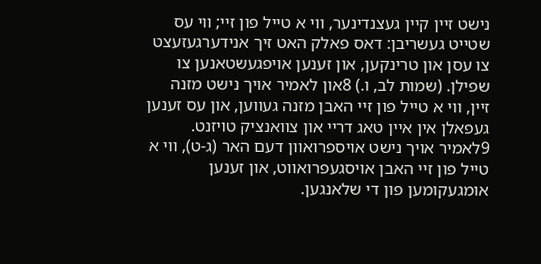נישט זיין קיין געצנדינער, ווי א טייל פון זיי; ווי עס שטייט געשריבן: דאס פאלק האט זיך אנידערגעזעצט צו עסן און טרינקען, און זענען אויפגעשטאנען צו שפילן. (שמות לב, ו.) 8און לאמיר אויך נישט מזנה זיין, ווי א טייל פון זיי האבן מזנה געווען, און עס זענען געפאלן אין איין טאג דריי און צוואנציק טויזנט. 9לאמיר אויך נישט אויספרואוון דעם האר (ג‑ט), ווי א טייל פון זיי האבן אויסגעפרואווט, און זענען אומגעקומען פון די שלאנגען.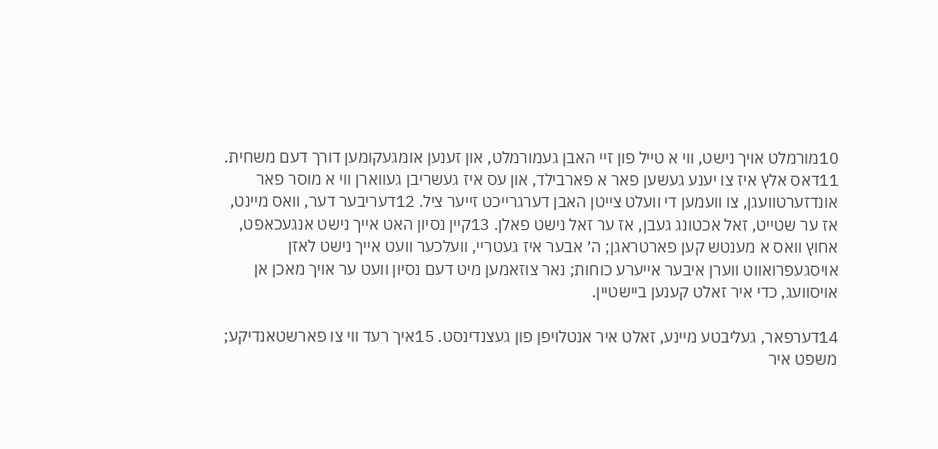10מורמלט אויך נישט, ווי א טייל פון זיי האבן געמורמלט, און זענען אומגעקומען דורך דעם משחית. 11דאס אלץ איז צו יענע געשען פאר א פארבילד, און עס איז געשריבן געווארן ווי א מוסר פאר אונדזערטוועגן, צו וועמען די וועלט צייטן האבן דערגרייכט זייער ציל. 12דעריבער דער, וואס מיינט, אז ער שטייט, זאל אכטונג געבן, אז ער זאל נישט פאלן. 13קיין נסיון האט אייך נישט אנגעכאפט, אחוץ וואס א מענטש קען פארטראגן; ה׳ אבער איז געטריי, וועלכער וועט אייך נישט לאזן אויסגעפרואווט ווערן איבער אייערע כוחות; נאר צוזאמען מיט דעם נסיון וועט ער אויך מאכן אן אויסוועג, כדי איר זאלט קענען ביישטיין.

14דערפאר, געליבטע מיינע, זאלט איר אנטלויפן פון געצנדינסט. 15איך רעד ווי צו פארשטאנדיקע; משפט איר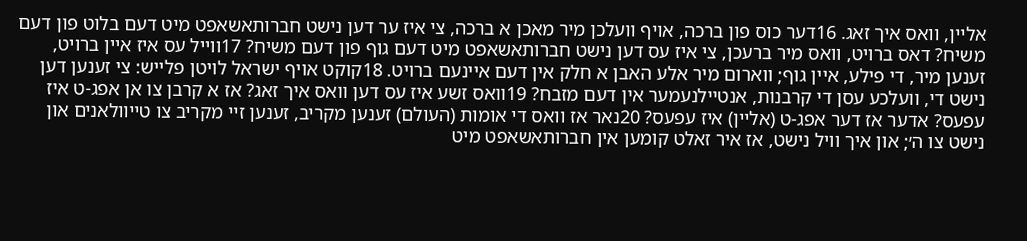אליין, וואס איך זאג. 16דער כוס פון ברכה, אויף וועלכן מיר מאכן א ברכה, צי איז ער דען נישט חברותאשאפט מיט דעם בלוט פון דעם משיח? דאס ברויט, וואס מיר ברעכן, צי איז עס דען נישט חברותאשאפט מיט דעם גוף פון דעם משיח? 17ווייל עס איז איין ברויט, זענען מיר, די פילע, איין גוף; ווארום מיר אלע האבן א חלק אין דעם איינעם ברויט. 18קוקט אויף ישראל לויטן פלייש: צי זענען דען נישט די, וועלכע עסן די קרבנות, אנטיילנעמער אין דעם מזבח? 19וואס זשע איז עס דען וואס איך זאג? אז א קרבן צו אן אפג‑ט איז עפעס? אדער אז דער אפג‑ט (אליין) איז עפעס? 20נאר אז וואס די אומות (העולם) זענען מקריב, זענען זיי מקריב צו טייוולאנים און נישט צו ה׳; און איך וויל נישט, אז איר זאלט קומען אין חברותאשאפט מיט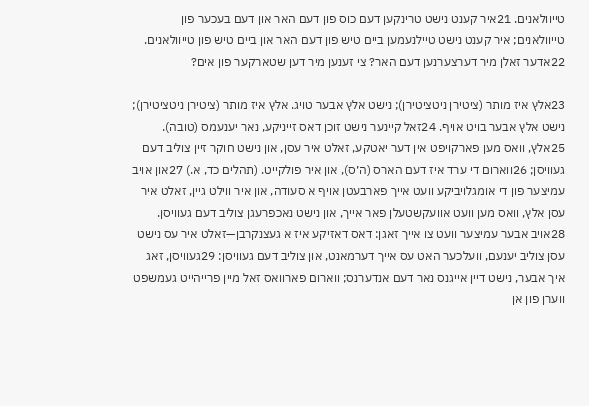טייוולאנים. 21איר קענט נישט טרינקען דעם כוס פון דעם האר און דעם בעכער פון טייוולאנים; איר קענט נישט טיילנעמען ביים טיש פון דעם האר און ביים טיש פון טייוולאנים. 22אדער זאלן מיר דערצערנען דעם האר? צי זענען מיר דען שטארקער פון אים?

23אלץ איז מותר (ציטירן ניטציטירן); נישט אלץ אבער טויג. אלץ איז מותר (ציטירן ניטציטירן); נישט אלץ אבער בויט אויף. 24זאל קיינער נישט זוכן דאס זייניקע, נאר יענעמס (טובה). 25אלץ, וואס מען פארקויפט אין דער יאטקע, זאלט איר עסן, און נישט חוקר זיין צוליב דעם געוויסן; 26ווארום די ערד איז דעם הארס (ה׳ס), און איר פולקייט. (תהלים כד, א.) 27און אויב עמיצער פון די אומגלויביקע וועט אייך פארבעטן אויף א סעודה, און איר ווילט גיין, זאלט איר עסן אלץ, וואס מען וועט אוועקשטעלן פאר אייך, און נישט נאכפרעגן צוליב דעם געוויסן. 28אויב אבער עמיצער וועט צו אייך זאגן: דאס דאזיקע איז א געצנקרבן—זאלט איר עס נישט עסן צוליב יענעם, וועלכער האט עס אייך דערמאנט, און צוליב דעם געוויסן: 29געוויסן, זאג איך אבער, נישט דיין אייגנס נאר דעם אנדערנס; ווארום פארוואס זאל מיין פרייהייט געמשפט ווערן פון אן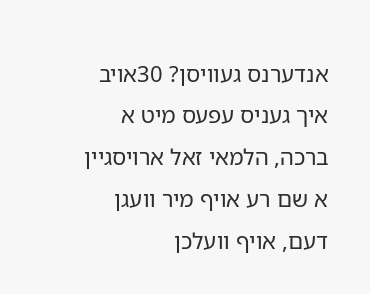אנדערנס געוויסן? 30אויב איך געניס עפעס מיט א ברכה, הלמאי זאל ארויסגיין א שם רע אויף מיר וועגן דעם, אויף וועלכן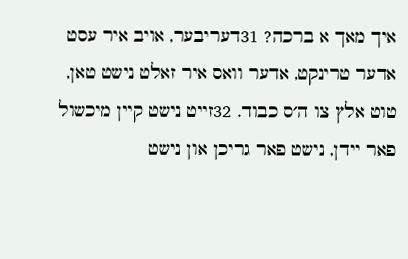איך מאך א ברכה? 31דעריבער, אויב איר עסט אדער טרינקט, אדער וואס איר זאלט נישט טאן, טוט אלץ צו ה׳ס כבוד. 32זייט נישט קיין מיכשול פאר יידן, נישט פאר גריכן און נישט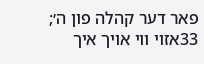פאר דער קהלה פון ה׳; 33אזוי ווי אויך איך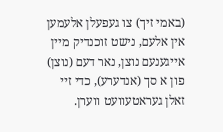(באמי זיך) צו געפעלן אלעמען אין אלעם, נישט זוכנדיק מיין אייגענעם נוצן, נאר דעם (נוצן) פון א סך (אנדערע), כדי זיי זאלן געראטעוועט ווערן.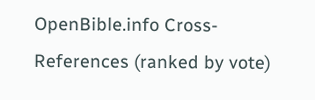OpenBible.info Cross-References (ranked by vote)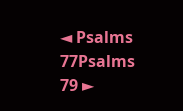◄ Psalms 77Psalms 79 ►